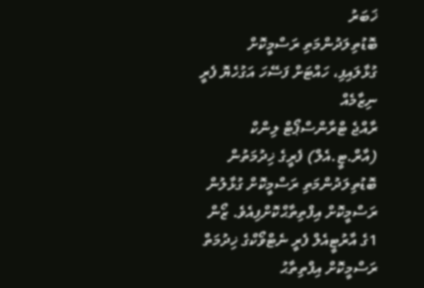ޚަބަރު
ބޮޑުތިލަދުންމަތި ރަސްމީކޮށް ގުޅާލައިފި، ހައްޓަށް ފަސޭހަ އަގުހެޔޮ ފެރީ ނިޒާމެއް
ރާއްޖެ ޓްރާންސްޕޯޓް ލިންކް (އާރް.ޓީ.އެލް) ފެރީގެ ޚިދުމަތުން ބޮޑުތިލަދުންމަތި ރަސްމީކޮށް ގުޅާލުން ރަސްމީކޮށް އިފްތިތާޙްކޮށްފިއެވެ. ޒޯން 1ގެ އާރުޓީއެލް ފެރީ ނެޓްވޯކްގެ ޚިދުމަތް ރަސްމީކޮށް އިފްތިތާޙު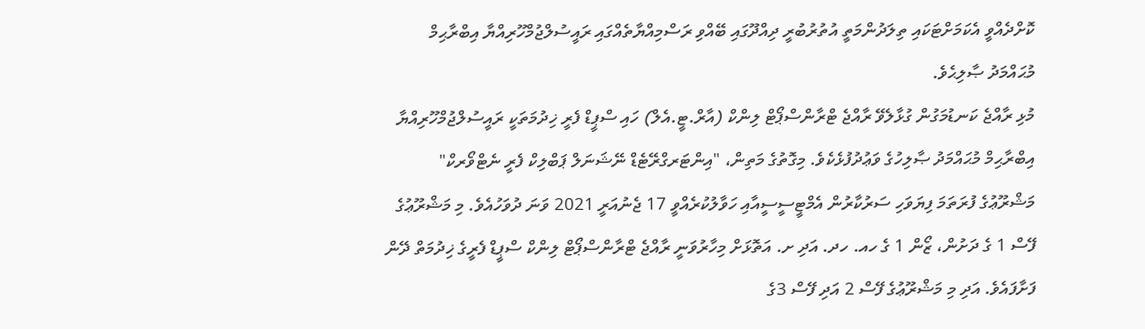ކޮށްދެއްވީ އެކަމަށްޓަކައި ތިލަދުންމަތީ އުތުރުބުރީ ދިއްދޫގައި ބޭއްވި ރަސްމިއްޔާތެއްގައި ރައީސުލްޖުމްހޫރިއްޔާ އިބްރާޙިމް މުޙައްމަދު ޞާލިޙެވެ.
މުޅި ރާއްޖެ ކަނޑުމަގުން ގުޅާލެވޭ ރާއްޖެ ޓްރާންސްޕޯޓް ލިންކް (އާރް.ޓީ.އެލް) ހައި ސްޕީޑް ފެރީ ޚިދުމަތަކީ ރައީސުލްޖުމްހޫރިއްޔާ އިބްރާޙިމް މުޙައްމަދު ޞާލިހުގެ ވަޢުދުފުޅެކެވެ. މިގޮތުގެ މަތިން، "އިންޓަރގްރޭޓެޑް ނޭޝަނަލް ޕަބްލިކް ފެރީ ނެޓްވޯރކް" މަޝްރޫޢުގެ ފުރަތަމަ ފިޔަވަހި ސަރުކާރުން އެމްޓީސީސީއާއި ހަވާލުކުރެއްވީ 17 ޖެނުއަރީ 2021 ވަނަ ދުވަހުއެވެ. މި މަޝްރޫޢުގެ ފޭސް 1 ގެ ދަށުން، ޒޯން 1 ގެ ހއ. ހދ. އަދި ށ. އަތޮޅަށް މިހާރުވަނީ ރާއްޖެ ޓްރާންސްޕޯޓް ލިންކް ސްޕީޑް ފެރީގެ ޚިދުމަތް ދޭން ފަށާފައެވެ. އަދި މި މަޝްރޫޢުގެ ފޭސް 2 އަދި ފޭސް 3ގެ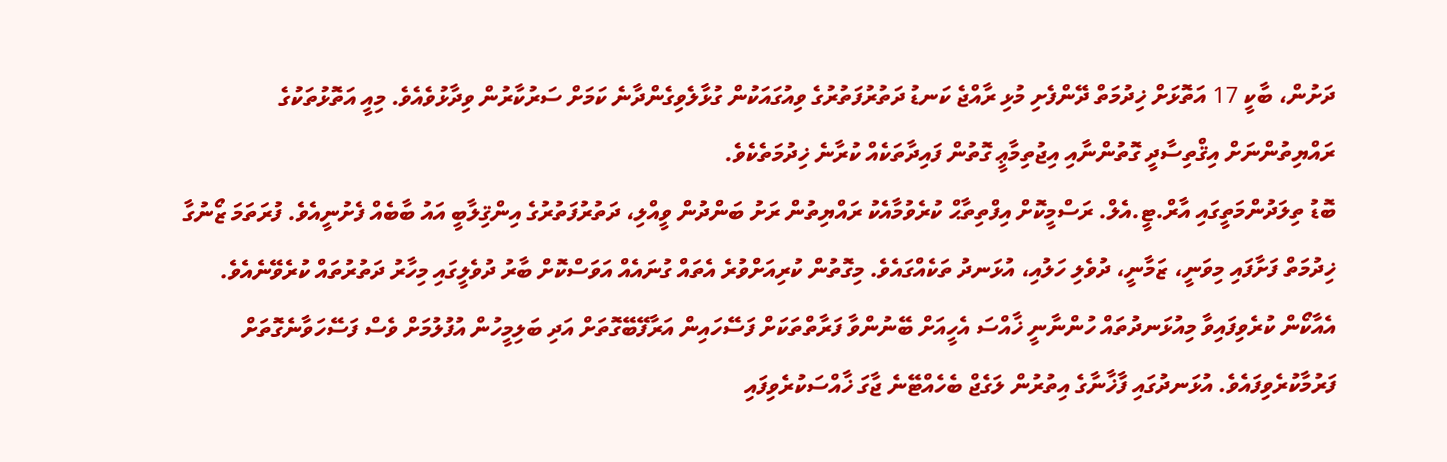ދަށުން، ބާކީ 17 އަތޮޅަށް ޚިދުމަތް ދޭންފެށި މުޅި ރާއްޖެ ކަނޑު ދަތުރުފަތުރުގެ ވިއުގައަކުން ގުޅާލެވިގެންދާނެ ކަމަށް ސަރުކާރުން ވިދާޅުވެއެވެ. މިއީ އަތޮޅުތަކުގެ ރައްޔިތުންނަށް އިޤްތިސާދީ ގޮތުންނާއި އިޖުތިމާޢީ ގޮތުން ފައިދާތަކެއް ކުރާނެ ޚިދުމަތެކެވެ.
ބޮޑު ތިލަދުންމަތީގައި އާރް.ޓީ.އެލް. ރަސްމީކޮށް އިފްތިތާޙް ކުރެވުމާއެކު ރައްޔިތުން ރަށު ބަންދުން ވީއްލި، ދަތުރުފަތުރުގެ އިންޤިލާބީ އައު ބާބެއް ފެށުނީއެވެ. ފުރަތަމަ ޒޯނުގާ ޚިދުމަތް ފަށާފައި މިވަނީ، ޒަމާނީ، ދުވެލި ހަލުއި، އުޅަނދު ތަކެއްގައެވެ. މިގޮތުން ކުރިއަށްވުރެ އެތައް ގުނައެއް އަވަސްކޮށް ބާރު ދުވެލީގައި މިހާރު ދަތުރުތައް ކުރެވޭނެއެވެ. އެއާކޯން ކުރެވިފައިވާ މިއުޅަނދުތައް ހުންނާނީ ޚާއްސަ އެހީއަށް ބޭނުންވާ ފަރާތްތަކަށް ފަސޭހައިން އަރާފޭބޭގޮތަށް އަދި ބަލިމީހުން އުފުލުމަށް ވެސް ފަސޭހަވާނެގޮތަށް ފަރުމާކުރެވިފައެވެ. އުޅަނދުގައި ފާޚާނާގެ އިތުރުން ލަގެޖް ބެހެއްޓޭނެ ޖާގަ ޚާއްސަކުރެވިފައި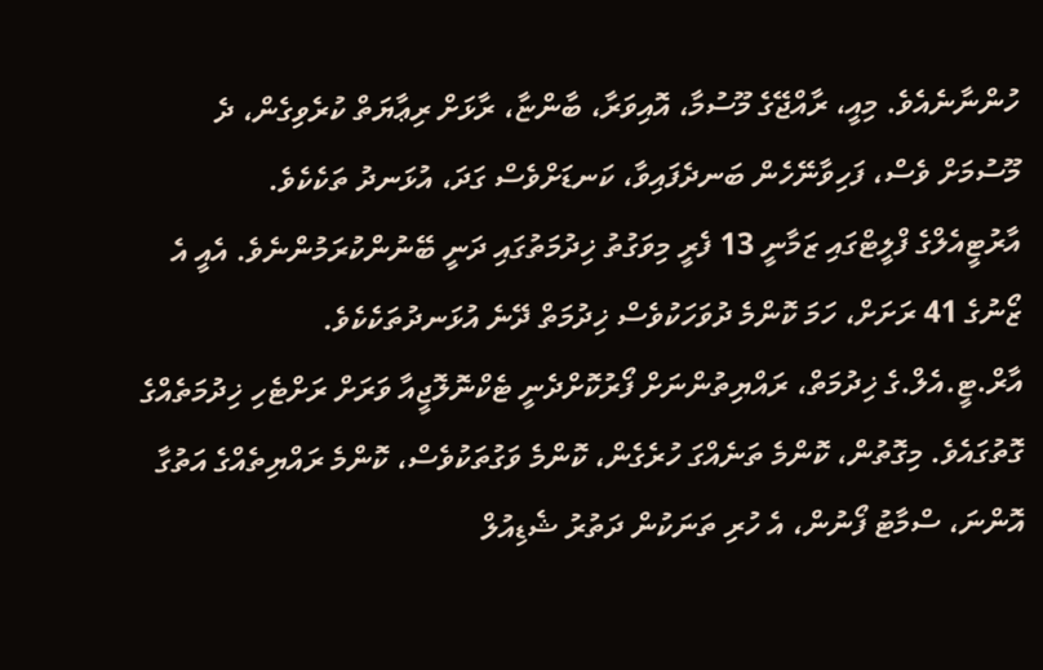ހުންނާނެއެވެ. މިއީ، ރާއްޖޭގެ މޫސުމާ، އޮއިވަރާ، ބާންޏާ، ރާޅަށް ރިޢާޔަތް ކުރެވިގެން، ދެ މޫސުމަށް ވެސް، ފަހިވާނޭހެން ބަނދެފައިވާ، ކަނޑަށްވެސް ގަދަ، އުޅަނދު ތަކެކެވެ.
އާރުޓީއެލްގެ ފްލީޓްގައި ޒަމާނީ 13 ފެރީ މިވަގުތު ޚިދުމަތުގައި ދަނީ ބޭނުންކުރަމުންނެވެ. އެއީ އެ ޒޯނުގެ 41 ރަށަށް، ހަމަ ކޮންމެ ދުވަހަކުވެސް ޚިދުމަތް ދޭނެ އުޅަނދުތަކެކެވެ.
އާރް.ޓީ.އެލް.ގެ ޚިދުމަތް، ރައްޔިތުންނަށް ފޯރުކޮށްދެނީ ޓެކްނޮލޮޖީއާ ވަރަށް ރަށްޓެހި ޚިދުމަތެއްގެ ގޮތުގައެވެ. މިގޮތުން، ކޮންމެ ތަނެއްގަ ހުރެގެން، ކޮންމެ ވަގުތަކުވެސް، ކޮންމެ ރައްޔިތެއްގެ އަތުގާ އޮންނަ، ސްމާޓު ފޯނުން، އެ ހުރި ތަނަކުން ދަތުރު ޝެޑިއުލް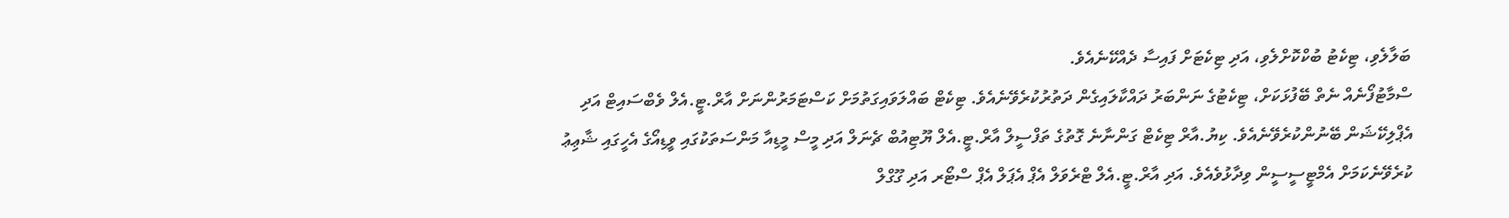ބަލާލެވި، ޓިކެޓު ބުކްކޮށްލެވި، އަދި ޓިކެޓަށް ފައިސާ ދެއްކޭނެއެވެ.
ސްމާޓުފޯނެއް ނެތް ބޭފުޅަކަށް، ޓިކެޓުގެ ނަންބަރު ދައްކާލައިގެން ދަތުރުކުރެވޭނެއެވެ. ޓިކެޓް ބައްލަވައިގަތުމަށް ކަސްޓަމަރުންނަށް އާރް.ޓީ.އެލް ވެބްސައިޓް އަދި އެޕްލިކޭޝަން ބޭނުންކުރެވޭނެއެވެ. ކިޔު.އާރް ޓިކެޓް ގަންނާނެ ގޮތުގެ ތަފްސީލް އާރް.ޓީ.އެލް ޔޫޓިއުބް ޗެނަލް އަދި މީސް މީޑިއާ މަންސަތަކުގައި ވީޑިއޯގެ އެހީގައި ޝާޢިޢު ކުރެވޭނެކަމަށް އެމްޓީސީސީން ވިދާޅުވެއެވެ. އަދި އާރް.ޓީ.އެލް ޓްރެވަލް އެޕް އެޕަލް އެޕް ސްޓޯރ އަދި ގޫގްލް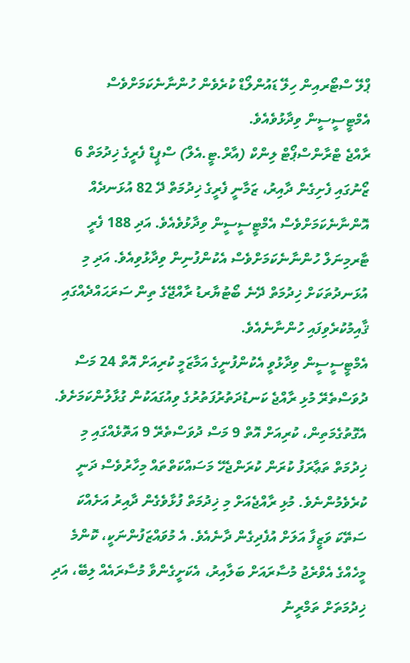ޕްލޭ ސްޓޯރއިން ހިލޭ ޑައުންލޯޑް ކުރެވެން ހުންނާނެކަމަށްވެސް އެމްޓީސީސީން ވިދާޅުވެއެވެ.
ރާއްޖެ ޓްރާންސްޕޯޓް ލިންކް (އާރް.ޓީ.އެލް) ސްޕީޑް ފެރީގެ ޚިދުމަތް 6 ޒޯނުގައި ފެށިގެން ދާއިރު، ޒަމާނީ ފެރީގެ ޚިދުމަތް ދޭ 82 އުޅަނދެއް އޮންނާނެކަމަށްވެސް އެމްޓީސީސީން ވިދާޅުވެއެވެ. އަދި 188 ފެރީ ޓާރމިނަލް ހުންނާނެކަމަށްވެސް އެކުންފުނިން ވިދާޅުވިއެވެ. އަދި މި އުޅަނދުތަކަށް ޚިދުމަތް ދޭނެ ބޯޓުޔާރޑު ރާއްޖޭގެ ތިން ސަރަޙައްދެއްގައި ޤާއިމުކުރެވިފައި ހުންނާނެއެވެ.
އެމްޓީސީސީން ވިދާޅުވީ އެކުންފުނީގެ އަމާޒަމީ ކުރިއަށް އޮތް 24 މަސް ދުވަސްތެރޭ މުޅި ރާއްޖެ ކަނޑުދަތުރުފަތުރުގެ ވިއުގައަކުން ގުޅާލުންކަމަށެވެ. އެގޮތުގެމަތިން، ކުރިއަށް އޮތް 9 މަސް ދުވަސްތެރޭ 9 އަތޮޅެއްގައި މި ޚިދުމަތް ތަޢާރަފު ކުރަން ކުރަންޖެހޭ މަސައްކަތްތައް މިހާރުވެސް ދަނީ ކުރެވެމުންނެވެ. މުޅި ރާއްޖެއަށް މި ޚިދުމަތް ފުޅާވެގެން ދާއިރު އަށެއްކަ ސަތޭކަ ވަޒީފާ އަލަށް އުފެދިގެން ދާނެއެވެ. އެ މުވައްޒަފުންނަކީ، ކޮންމެ މީހެއްގެ އެވްރެޖު މުސާރައަށް ބަލާއިރު، އެކަށީގެންވާ މުސާރައެއް ލިބޭ، އަދި ޚިދުމަތަށް ތަމްރީނު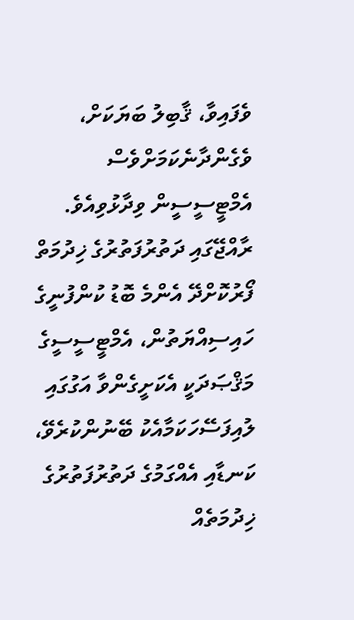ވެފައިވާ، ޤާބިލު ބަޔަކަށް، ވެގެންދާނެކަމަށްވެސް އެމްޓީސީސީން ވިދާޅުވިއެވެ.
ރާއްޖޭގައި ދަތުރުފަތުރުގެ ޚިދުމަތް ފޯރުކޮށްދޭ އެންމެ ބޮޑު ކުންފުނީގެ ހައިސިއްޔަތުން، އެމްޓީސީސީގެ މަޤްޞަދަކީ އެކަށީގެންވާ އަގުގައި ލުއިފަސޭހަކަމާއެކު ބޭނުންކުރެވޭ، ކަނޑާއި އެއްގަމުގެ ދަތުރުފަތުރުގެ ޚިދުމަތެއް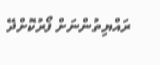ރައްޔިތުންނަށް ފޯރުކޮށްދޭ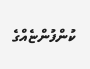ކުންފުންޏެއްގެ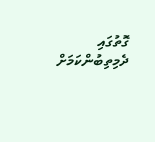ގޮތުގައި ދެމިތިބުންކަމަށް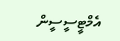އެމްޓީސީސީން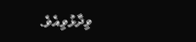ވިދާޅުވިއެވެ.